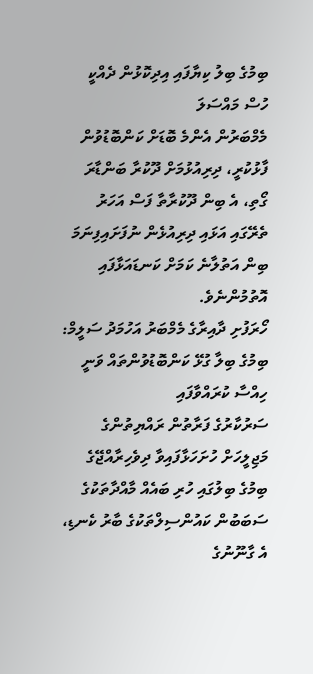ބިމުގެ ބިލު ކިޔާފައި އިދިކޮޅުން ދެއްކީ ހުސް މައްސަލަ
މެމްބަރުން އެންމެ ބޮޑަށް ކަންބޮޑުވުން ފާޅުކުރީ، ދިރިއުޅުމަށް ދޫކުރާ ބަންޑާރަ ގޯތި، އެ ބިން ދޫކުރާތާ ފަސް އަހަރު ތެރޭގައި އަޅައި ދިރިއުޅެން ނުފަށައިފިނަމަ ބިން އަތުލާނެ ކަމަށް ކަނޑައަޅާފައި އޮތުމުންނެވެ.
ހޯރަފުށި ދާއިރާގެ މެމްބަރު އަހުމަދު ސަލީމް: ބިމުގެ ބިލާ ގުޅޭ ކަންބޮޑުވުންތައް ވަނީ ހިއްސާ ކުރައްވާފައި
ސަރުކާރުގެ ފަރާތުން ރައްޔިތުންގެ މަޖިލީހަށް ހުށަހަޅާފައިވާ ދިވެހިރާއްޖޭގެ ބިމުގެ ބިލުގައި ހުރި ބައެއް މާއްދާތަކުގެ ސަބަބުން ކައުންސިލްތަކުގެ ބާރު ކެނޑި، އެ ގާނޫނުގެ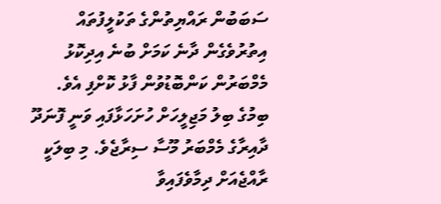ސަބަބުން ރައްޔިތުންގެ ތަކުލީފުތައް އިތުރުވެގެން ދާނެ ކަމަށް ބުނެ އިދިކޮޅު މެމްބަރުން ކަންބޮޑުވުން ފާޅު ކޮށްފި އެވެ.
ބިމުގެ ބިލު މަޖިލީހަށް ހުށަހަޅާފައި ވަނީ ފޮނަދޫ ދާއިރާގެ މެމްބަރު މޫސާ ސިރާޖެވެ. މި ބިލަކީ ރާއްޖެއަށް ދިމާވެފައިވާ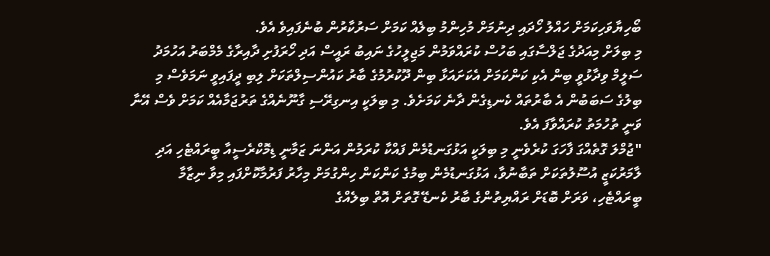ބޯހިޔާވަހިކަމަށް ހައްލު ހޯދައި ދިނުމަށް މުހިންމު ބިލެއް ކަމަށް ސަރުކާރުން ބުނެފައިވެ އެވެ.
މި ބިލަށް މިއަދުގެ ޖަލްސާގައި ބަހުސް ކުރައްވަމުން މަޖިލީހުގެ ނައިބު ރައީސް އަދި ހޯރަފުށި ދާއިރާގެ މެމްބަރު އަހުމަދު ސަލީމް ވިދާޅުވީ ބިން އެކި ކަންކަމަށް އެކަށައަޅާ ބިން ދޫކުރުމުގެ ބާރު ކައުންސިލްތަކަށް ލިބި ދީފައިވީ ނަމަވެސް މި ބިލުގެ ސަބަބުން އެ ބާރުތައް ކެނޑިގެން ދާނެ ކަމަށެވެ. މި ބިލަކީ އިނގިރޭސި ގާނޫނެއްގެ ތަރުޖަމާއެއް ކަމަށް ވެސް އޭނާ ވަނީ ތުހުމަތު ކުރައްވާފަ އެވެ.
"ޖުމްލަ ގޮތެއްގަ ފާހަގަ ކުރެވެނީ މި ބިލަކީ އަޅުގަނޑުމެން ފައްކާ ކުރަމުން އަންނަ ޒަމާނީ ޑިމޮކްރެސީއާ ބީރައްޓެހި އަދި ލާމަރުކަޒީ އުސޫލުތަކަށް ތަބާނުވާ، އަޅުގަނޑުމެން ބިމުގެ ކަންކަން ހިންގުމަށް މިހާރު ފަރުމާކޮށްފައި މިވާ ނިޒާމާ ބީރައްޓެހި، ވަރަށް ބޮޑަށް ރައްޔިތުންގެ ބާރު ކެނޑޭ ގޮތަށް އޮތް ބިލެއްގެ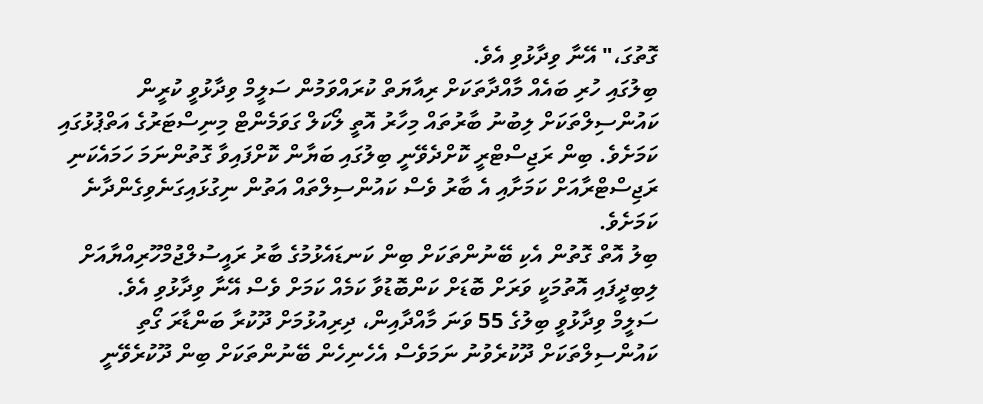ގޮތުގަ،" އޭނާ ވިދާޅުވި އެވެ.
ބިލުގައި ހުރި ބައެއް މާއްދާތަކަށް ރިއާޔަތް ކުރައްވަމުން ސަލީމް ވިދާޅުވީ ކުރީން ކައުންސިލްތަކަށް ލިބުނު ބާރުތައް މިހާރު އޮތީ ލޯކަލް ގަވަމެންޓް މިނިސްޓަރުގެ އަތްޕުޅުގައި ކަމަށެވެ. ބިން ރަޖިސްޓްރީ ކޮށްދެވޭނީ ބިލުގައި ބަޔާން ކޮށްފައިވާ ގޮތުންނަމަ ހަމައެކަނި ރަޖިސްޓްރާއަށް ކަމަށާއި އެ ބާރު ވެސް ކައުންސިލްތައް އަތުން ނިގުޅައިގަނެވިގެންދާނެ ކަމަށެވެ.
ބިލު އޮތް ގޮތުން އެކި ބޭނުންތަކަށް ބިން ކަނޑައެޅުމުގެ ބާރު ރައީސުލްޖުމްހޫރިއްޔާއަށް ލިބިދީފައި އޮތުމަކީ ވަރަށް ބޮޑަށް ކަންބޮޑުވާ ކަމެއް ކަމަށް ވެސް އޭނާ ވިދާޅުވި އެވެ.
ސަލީމް ވިދާޅުވީ ބިލުގެ 55 ވަނަ މާއްދާއިން، ދިރިއުޅުމަށް ދޫކުރާ ބަންޑާރަ ގޯތި ކައުންސިލްތަކަށް ދޫކުރެވުނު ނަމަވެސް އެހެނިހެން ބޭނުންތަކަށް ބިން ދޫކުރެވޭނީ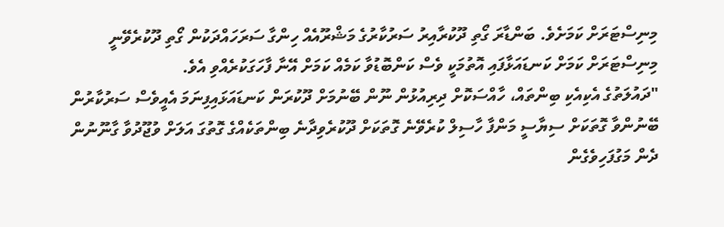މިނިސްޓަރަށް ކަމަށެވެ. ބަންޑާރަ ގޯތި ދޫކުރާއިރު ސަރުކާރުގެ މަޝްރޫއެއް ހިންގާ ސަރަހައްދަކުން ގޯތި ދޫކުރެވޭނީ މިނިސްޓަރަށް ކަމަށް ކަނޑައަޅާފައި އޮތުމަކީ ވެސް ކަންބޮޑުވާ ކަމެއް ކަމަށް އޭނާ ފާހަގަކުރެއްވި އެވެ.
"ދައުލަތުގެ އެކިއެކި ބިންތައް، ހާއްސަކޮށް ދިރިއުޅުން ނޫން ބޭނުމަށް ދޫކުރަން ކަނޑައަޅައިފިނަމަ އެއީވެސް ސަރުކާރުން ބޭނުންވާ ގޮތަކަށް ސިޔާސީ މަންފާ ހާސިލް ކުރެވޭނެ ގޮތަކަށް ދޫކުރެވިދާނެ ބިންތަކެއްގެ ގޮތުގަ އަލަށް ވުޖޫދުވާ ގާނޫނުން ދެން މަގުފަހިވެގެން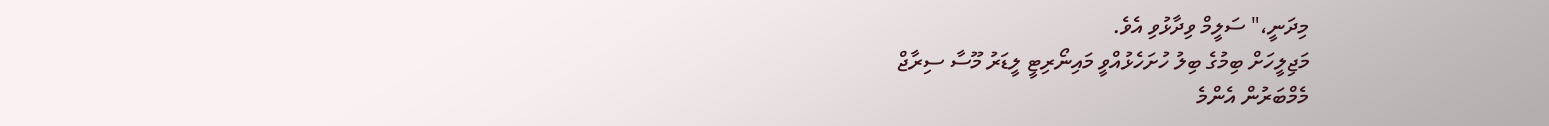މިދަނީ،" ސަލީމް ވިދާޅުވި އެވެ.
މަޖިލީހަށް ބިމުގެ ބިލު ހުށަހެޅުއްވީ މައިނޯރިޓީ ލީޑަރު މޫސާ ސިރާޖް
މެމްބަރުން އެންމެ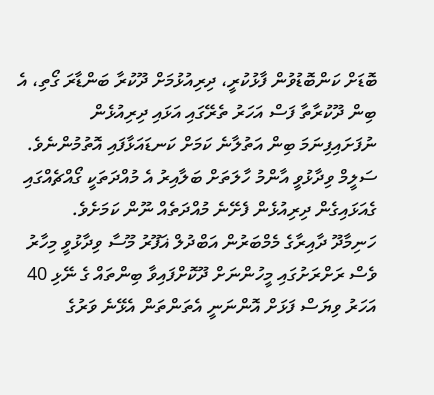ބޮޑަށް ކަންބޮޑުވުން ފާޅުކުރީ، ދިރިއުޅުމަށް ދޫކުރާ ބަންޑާރަ ގޯތި، އެ ބިން ދޫކުރާތާ ފަސް އަހަރު ތެރޭގައި އަޅައި ދިރިއުޅެން ނުފަށައިފިނަމަ ބިން އަތުލާނެ ކަމަށް ކަނޑައަޅާފައި އޮތުމުންނެވެ. ސަލީމް ވިދާޅުވީ އާންމު ހާލަތަށް ބަލާއިރު އެ މުއްދަތަކީ ގޯއްޗެއްގައި ގެއަޅައިގެން ދިރިއުޅެން ފެށޭނެ މުއްދަތެއް ނޫން ކަމަށެވެ.
ހަނިމާދޫ ދާއިރާގެ މެމްބަރުން އަބްދުލް ޣަފޫރު މޫސާ ވިދާޅުވީ މިހާރު ވެސް ރަށްރަށުގައި މީހުންނަށް ދޫކޮށްފައިވާ ބިންތައް ގެ ނޭޅި 40 އަހަރު ވިޔަސް ފަޅަށް އޮންނަނީ އެތަންތަން އެޅޭނެ ވަރުގެ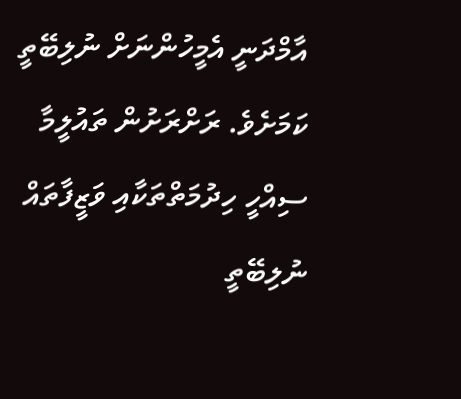އާމްދަނީ އެމީހުންނަށް ނުލިބޭތީ ކަމަށެވެ. ރަށްރަށުން ތައުލީމާ ސިއްހީ ހިދުމަތްތަކާއި ވަޒީފާތައް ނުލިބޭތީ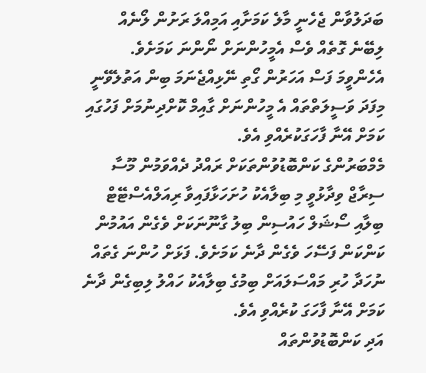ބަދަލުވާން ޖެހެނީ މާލެ ކަމަށާއި އަމިއްލަ ރަށުން ލޯނެއް ލިބޭނެ ގޮތެއް ވެސް އެމީހުންނަށް ނޯންނަ ކަމަށެވެ.
އެހެންވީމަ ފަސް އަހަރުން ގޯތި ނޭޅިއްޖެނަމަ ބިން އަތުލެވޭނީ މިފަދަ ވަސީލަތްތައް އެ މީހުންނަށް ގާއިމް ކޮށްދިނުމަށް ފަހުގައި ކަމަށް އޭނާ ފާހަގަކުރެއްވި އެވެ.
މެމްބަރުންގެ ކަންބޮޑުވުންތަކަށް ރައްދު ދެއްވަމުން މޫސާ ސިރާޖް ވިދާޅުވީ މި ބިލާއެކު ހުށަހަޅާފައިވާ ރިއަލްއެސްޓޭޓް ބިލާއި ސޯޝަލް ހައުސިން ބިލު ގާނޫނަކަށް ވެގެން އައުމުން ކަންކަން ފަސޭހަ ވެގެން ދާނެ ކަމަށެވެ. ފަޅަށް ހުންނަ ގެތައް ނުހަދާ ހުރި މައްސަލައަށް ބިމުގެ ބިލާއެކު ހައްލު ލިބިގެން ދާނެ ކަމަށް އޭނާ ފާހަގަ ކުރެއްވި އެވެ.
އަދި ކަންބޮޑުވުންތައް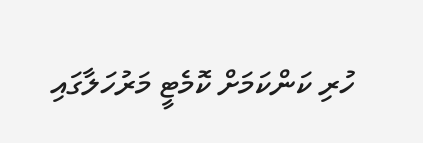ހުރި ކަންކަމަށް ކޮމެޓީ މަރުހަލާގައި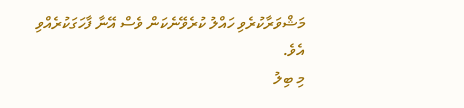މަޝްވަރާކުރެވި ހައްލު ކުރެވޭނެކަން ވެސް އޭނާ ފާހަގަކުރެއްވި އެވެ.
މި ބިލު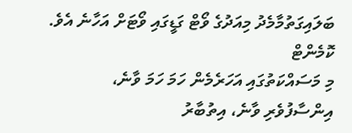ބަލައިގަތުމާމެދު މިއަދުގެ ވޯޓް ގަޑީގައި ވޯޓަށް އަހާނެ އެވެ.
ކޮމެންޓް
މި މަސައްކަތުގައި އަހަރެމެން ހަމަ ހަމަ ވާނެ، އިންސާފުވެރި ވާނެ، އިތުބާރު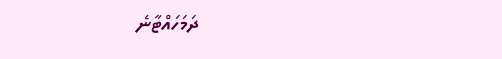ދަމަހައްޓާނެ